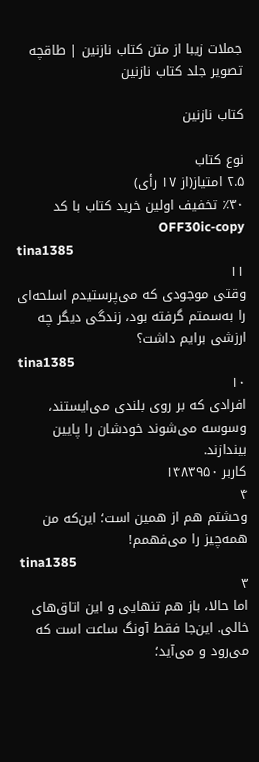جملات زیبا از متن کتاب نازنین | طاقچه
تصویر جلد کتاب نازنین

کتاب نازنین

نوع کتاب
۲.۵ امتیاز(از ۱۷ رأی)
٪۳۰ تخفیف اولین خرید کتاب با کد OFF30ic-copy
tina1385
۱۱
وقتی موجودی که می‌پرستیدم اسلحه‌ای را به‌سمتم گرفته بود، زندگی دیگر چه ارزشی برایم داشت؟
tina1385
۱۰
افرادی که بر روی بلندی می‌ایستند، وسوسه می‌شوند خودشان را پایین بیندازند.
کاربر ۱۴۸۳۹۵۰
۴
وحشتم هم از همین است؛ این‌که من همه‌چیز را می‌فهمم!
tina1385
۳
اما حالا، باز هم تنهایی و این اتاق‌های خالی. این‌جا فقط آونگ ساعت است که می‌رود و می‌آید؛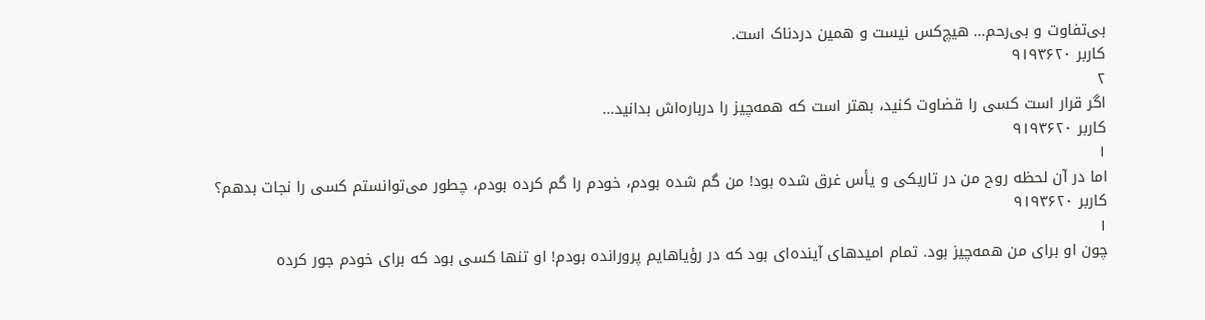بی‌تفاوت و بی‌رحم... هیچ‌کس نیست و همین دردناک است.
کاربر ۹۱۹۳۶۲۰
۲
اگر قرار است کسی را قضاوت کنید، بهتر است که همه‌چیز را درباره‌اش بدانید...
کاربر ۹۱۹۳۶۲۰
۱
اما در آن لحظه روح من در تاریکی و یأس غرق شده بود! من گم شده بودم، خودم را گم کرده بودم، چطور می‌توانستم کسی را نجات بدهم؟
کاربر ۹۱۹۳۶۲۰
۱
چون او برای من همه‌چیز بود. تمام امیدهای آینده‌ای بود که در رؤیاهایم پرورانده بودم! او تنها کسی بود که برای خودم جور کرده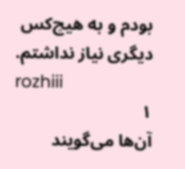بودم و به هیچ‌کس دیگری نیاز نداشتم.
rozhiii
۱
آن‌ها می‌گویند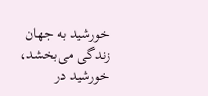خورشید به جهان زندگی می‌بخشد، خورشید در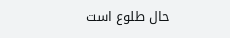حال طلوع است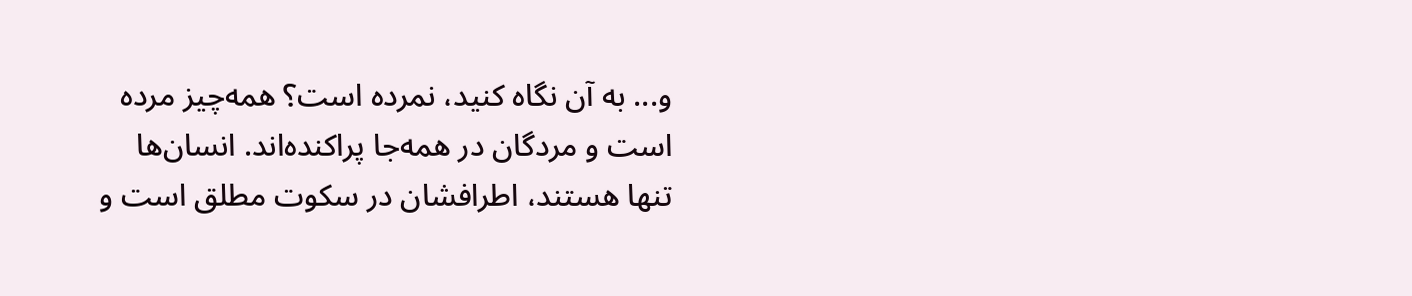و... به آن نگاه کنید، نمرده است؟ همه‌چیز مرده است و مردگان در همه‌جا پراکنده‌اند. انسان‌ها تنها هستند، اطرافشان در سکوت مطلق است و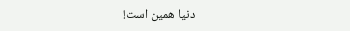دنیا همین است!